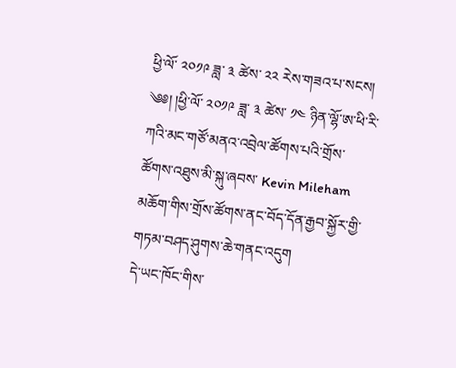ཕྱི་ལོ་ ༢༠༡༩ ཟླ་ ༣ ཚེས་ ༢༢ རེས་གཟའ་པ་སངས།
༄༅། །ཕྱི་ལོ་ ༢༠༡༩ ཟླ་ ༣ ཚེས་ ༡༤ ཉིན་ལྷོ་ཨ་ཕི་རི་ཀའི་མང་གཙོ་མནའ་འབྲེལ་ཚོགས་པའི་གྲོས་ཚོགས་འཐུས་མི་སྐུ་ཞབས་ Kevin Mileham མཆོག་གིས་གྲོས་ཚོགས་ནང་བོད་དོན་རྒྱབ་སྐྱོར་གྱི་གཏམ་བཤད་ཤུགས་ཆེ་གནང་འདུག
དེ་ཡང་ཁོང་གིས་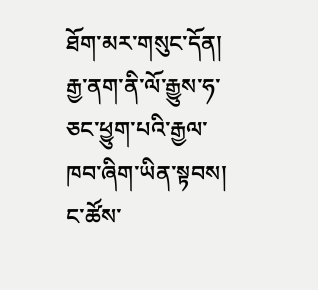ཐོག་མར་གསུང་དོན། རྒྱ་ནག་ནི་ལོ་རྒྱུས་ཧ་ཅང་ཕྱུག་པའི་རྒྱལ་ཁབ་ཞིག་ཡིན་སྟབས། ང་ཚོས་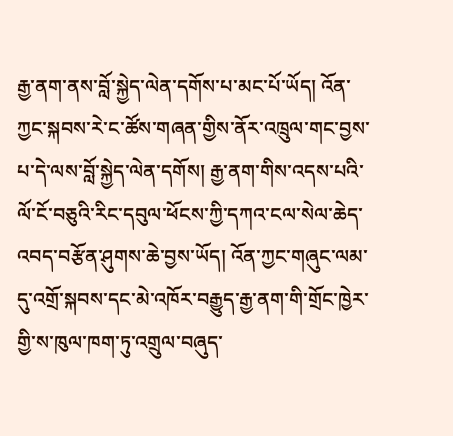རྒྱ་ནག་ནས་བློ་སྐྱེད་ལེན་དགོས་པ་མང་པོ་ཡོད། འོན་ཀྱང་སྐབས་རེ་ང་ཚོས་གཞན་གྱིས་ནོར་འཁྲུལ་གང་བྱས་པ་དེ་ལས་བློ་སྐྱེད་ལེན་དགོས། རྒྱ་ནག་གིས་འདས་པའི་ལོ་ངོ་བཅུའི་རིང་དབུལ་ཕོངས་ཀྱི་དཀའ་ངལ་སེལ་ཆེད་འབད་བརྩོན་ཤུགས་ཆེ་བྱས་ཡོད། འོན་ཀྱང་གཞུང་ལམ་དུ་འགྲོ་སྐབས་དང་མེ་འཁོར་བརྒྱུད་རྒྱ་ནག་གི་གྲོང་ཁྱེར་གྱི་ས་ཁུལ་ཁག་ཏུ་འགྲུལ་བཞུད་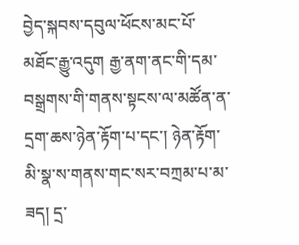བྱེད་སྐབས་དབུལ་ཕོངས་མང་པོ་མཐོང་རྒྱུ་འདུག རྒྱ་ནག་ནང་གི་དམ་བསྒྲགས་གི་གནས་སྟངས་ལ་མཚོན་ན་དྲག་ཆས་ཉེན་རྟོག་པ་དང་། ཉེན་རྟོག་མི་སྣ་ས་གནས་གང་སར་བཀྲམ་པ་མ་ཟད། དྲ་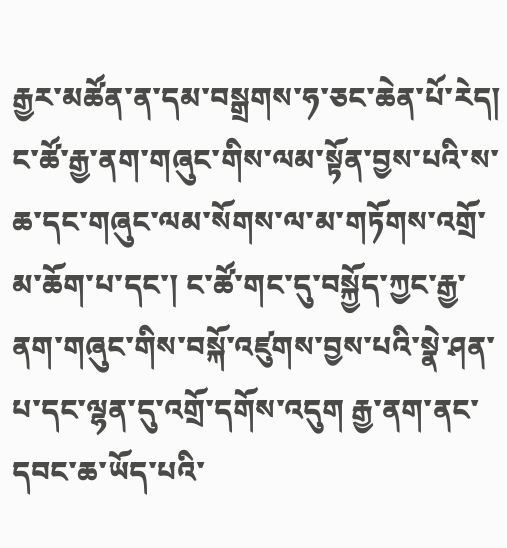རྒྱར་མཚོན་ན་དམ་བསྒྲགས་ཧ་ཅང་ཆེན་པོ་རེད།
ང་ཚོ་རྒྱ་ནག་གཞུང་གིས་ལམ་སྟོན་བྱས་པའི་ས་ཆ་དང་གཞུང་ལམ་སོགས་ལ་མ་གཏོགས་འགྲོ་མ་ཆོག་པ་དང་། ང་ཚོ་གང་དུ་བསྐྱོད་ཀྱང་རྒྱ་ནག་གཞུང་གིས་བསྐོ་འཛུགས་བྱས་པའི་སྣེ་ཤན་པ་དང་ལྷན་དུ་འགྲོ་དགོས་འདུག རྒྱ་ནག་ནང་དབང་ཆ་ཡོད་པའི་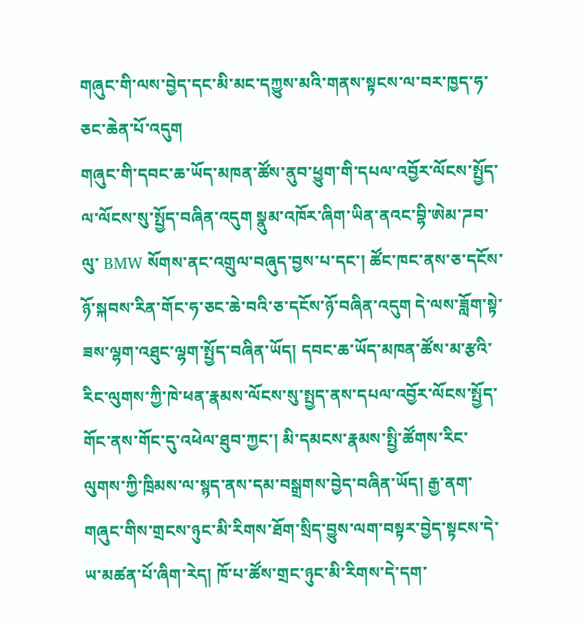གཞུང་གི་ལས་བྱེད་དང་མི་མང་དཀྱུས་མའི་གནས་སྟངས་ལ་བར་ཁྱད་ཧ་ཅང་ཆེན་པོ་འདུག
གཞུང་གི་དབང་ཆ་ཡོད་མཁན་ཚོས་ནུབ་ཕྱུག་གི་དཔལ་འབྱོར་ལོངས་སྤྱོད་ལ་ལོངས་སུ་སྤྱོད་བཞིན་འདུག སྣུམ་འཁོར་ཞིག་ཡིན་ནའང་བྷི་ཨེམ་ཌབ་ལུ་ BMW སོགས་ནང་འགྲུལ་བཞུད་བྱས་པ་དང་། ཚོང་ཁང་ནས་ཅ་དངོས་ཉོ་སྐབས་རིན་གོང་ཧ་ཅང་ཆེ་བའི་ཅ་དངོས་ཉོ་བཞིན་འདུག དེ་ལས་ཟློག་སྟེ་ཟས་ལྷག་འཐུང་ལྷག་སྤྱོད་བཞིན་ཡོད། དབང་ཆ་ཡོད་མཁན་ཚོས་མ་རྩའི་རིང་ལུགས་ཀྱི་ཁེ་ཕན་རྣམས་ལོངས་སུ་སྤྱད་ནས་དཔལ་འབྱོར་ལོངས་སྤྱོད་གོང་ནས་གོང་དུ་འཕེལ་ཐུབ་ཀྱང་། མི་དམངས་རྣམས་སྤྱི་ཚོགས་རིང་ལུགས་ཀྱི་ཁྲིམས་ལ་སྙད་ནས་དམ་བསྒྲགས་བྱེད་བཞིན་ཡོད། རྒྱ་ནག་གཞུང་གིས་གྲངས་ཉུང་མི་རིགས་ཐོག་སྲིད་བྱུས་ལག་བསྟར་བྱེད་སྟངས་དེ་ཡ་མཚན་པོ་ཞིག་རེད། ཁོ་པ་ཚོས་གྲང་ཉུང་མི་རིགས་དེ་དག་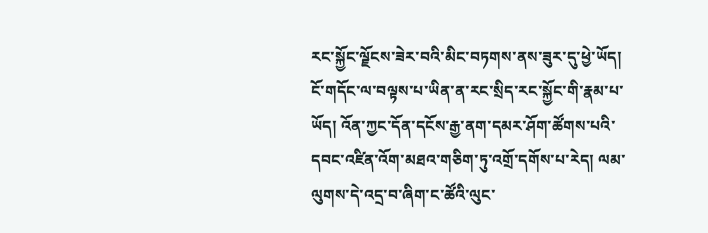རང་སྐྱོང་ལྗོངས་ཟེར་བའི་མིང་བཏགས་ནས་ཟུར་དུ་ཕྱེ་ཡོད།
ངོ་གདོང་ལ་བལྟས་པ་ཡིན་ན་རང་སྲིད་རང་སྐྱོང་གི་རྣམ་པ་ཡོད། འོན་ཀྱང་དོན་དངོས་རྒྱ་ནག་དམར་ཤོག་ཚོགས་པའི་དབང་འཛིན་འོག་མཐའ་གཅིག་ཏུ་འགྲོ་དགོས་པ་རེད། ལམ་ལུགས་དེ་འདྲ་བ་ཞིག་ང་ཚོའི་ལུང་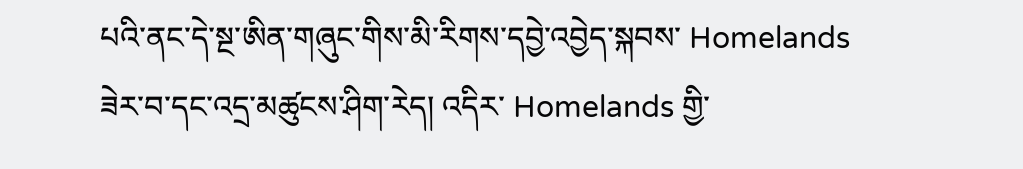པའི་ནང་དེ་སྔ་ཨིན་གཞུང་གིས་མི་རིགས་དབྱེ་འབྱེད་སྐབས་ Homelands ཟེར་བ་དང་འདྲ་མཚུངས་ཤིག་རེད། འདིར་ Homelands གྱི་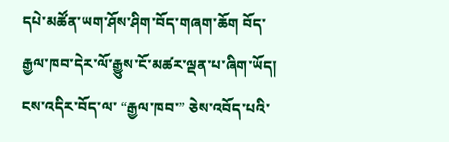དཔེ་མཚོན་ཡག་ཤོས་ཤིག་བོད་གཞག་ཆོག བོད་རྒྱལ་ཁབ་དེར་ལོ་རྒྱུས་ངོ་མཚར་ལྡན་པ་ཞིག་ཡོད། ངས་འདིར་བོད་ལ་ “རྒྱལ་ཁབ་” ཅེས་འབོད་པའི་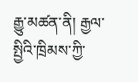རྒྱུ་མཚན་ནི། རྒྱལ་སྤྱིའི་ཁྲིམས་ཀྱི་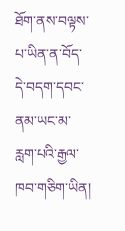ཐོག་ནས་བལྟས་པ་ཡིན་ན་བོད་དེ་བདག་དབང་ནམ་ཡང་མ་རླག་པའི་རྒྱལ་ཁབ་གཅིག་ཡིན།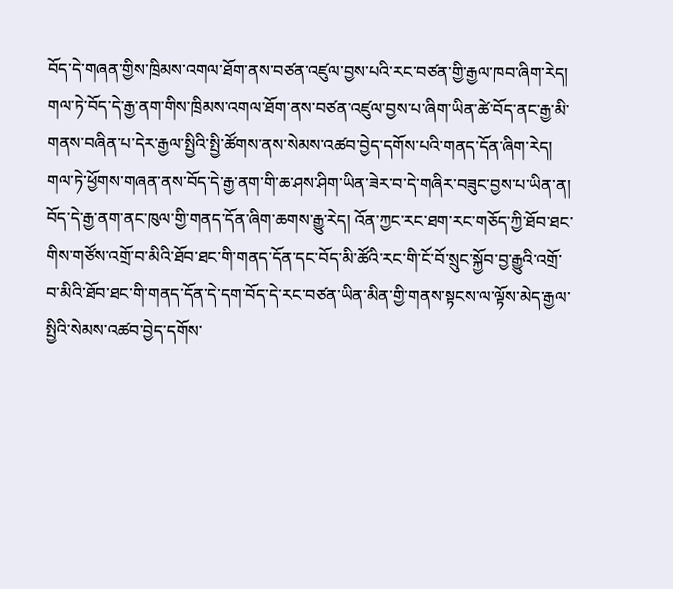བོད་དེ་གཞན་གྱིས་ཁྲིམས་འགལ་ཐོག་ནས་བཙན་འཛུལ་བྱས་པའི་རང་བཙན་གྱི་རྒྱལ་ཁབ་ཞིག་རེད། གལ་ཏེ་བོད་དེ་རྒྱ་ནག་གིས་ཁྲིམས་འགལ་ཐོག་ནས་བཙན་འཛུལ་བྱས་པ་ཞིག་ཡིན་ཚེ་བོད་ནང་རྒྱ་མི་གནས་བཞིན་པ་དེར་རྒྱལ་སྤྱིའི་སྤྱི་ཚོགས་ནས་སེམས་འཚབ་བྱེད་དགོས་པའི་གནད་དོན་ཞིག་རེད།
གལ་ཏེ་ཕྱོགས་གཞན་ནས་བོད་དེ་རྒྱ་ནག་གི་ཆ་ཤས་ཤིག་ཡིན་ཟེར་བ་དེ་གཞིར་བཟུང་བྱས་པ་ཡིན་ན། བོད་དེ་རྒྱ་ནག་ནང་ཁུལ་གྱི་གནད་དོན་ཞིག་ཆགས་རྒྱུ་རེད། འོན་ཀྱང་རང་ཐག་རང་གཅོད་ཀྱི་ཐོབ་ཐང་གིས་གཙོས་འགྲོ་བ་མིའི་ཐོབ་ཐང་གི་གནད་དོན་དང་བོད་མི་ཚོའི་རང་གི་ངོ་བོ་སྲུང་སྐྱོབ་བྱ་རྒྱུའི་འགྲོ་བ་མིའི་ཐོབ་ཐང་གི་གནད་དོན་དེ་དག་བོད་དེ་རང་བཙན་ཡིན་མིན་གྱི་གནས་སྟངས་ལ་ལྟོས་མེད་རྒྱལ་སྤྱིའི་སེམས་འཚབ་བྱེད་དགོས་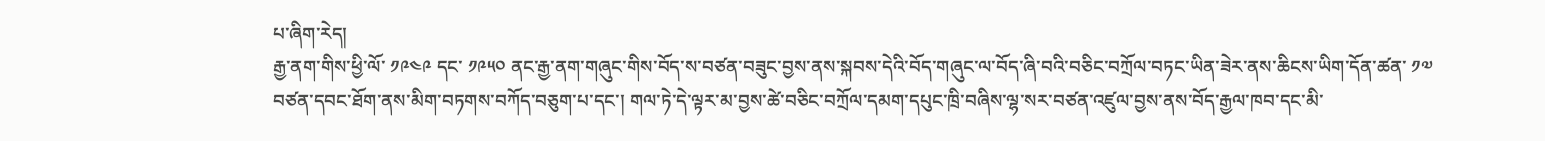པ་ཞིག་རེད།
རྒྱ་ནག་གིས་ཕྱི་ལོ་ ༡༩༤༩ དང་ ༡༩༥༠ ནང་རྒྱ་ནག་གཞུང་གིས་བོད་ས་བཙན་བཟུང་བྱས་ནས་སྐབས་དེའི་བོད་གཞུང་ལ་བོད་ཞི་བའི་བཅིང་བཀྲོལ་བཏང་ཡིན་ཟེར་ནས་ཆིངས་ཡིག་དོན་ཚན་ ༡༧ བཙན་དབང་ཐོག་ནས་མིག་བཏགས་བཀོད་བཅུག་པ་དང་། གལ་ཏེ་དེ་ལྟར་མ་བྱས་ཚེ་བཅིང་བཀྲོལ་དམག་དཔུང་ཁྲི་བཞིས་ལྷ་སར་བཙན་འཛུལ་བྱས་ནས་བོད་རྒྱལ་ཁབ་དང་མི་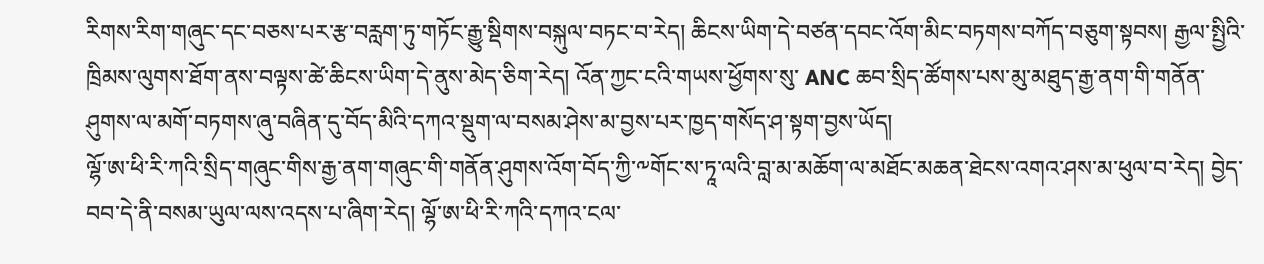རིགས་རིག་གཞུང་དང་བཅས་པར་རྩ་བརླག་ཏུ་གཏོང་རྒྱུ་སྡིགས་བསྐུལ་བཏང་བ་རེད། ཆིངས་ཡིག་དེ་བཙན་དབང་འོག་མིང་བཏགས་བཀོད་བཅུག་སྟབས། རྒྱལ་སྤྱིའི་ཁྲིམས་ལུགས་ཐོག་ནས་བལྟས་ཚེ་ཆིངས་ཡིག་དེ་ནུས་མེད་ཅིག་རེད། འོན་ཀྱང་ངའི་གཡས་ཕྱོགས་སུ་ ANC ཆབ་སྲིད་ཚོགས་པས་མུ་མཐུད་རྒྱ་ནག་གི་གནོན་ཤུགས་ལ་མགོ་བཏགས་ཞུ་བཞིན་དུ་བོད་མིའི་དཀའ་སྡུག་ལ་བསམ་ཤེས་མ་བྱས་པར་ཁྱད་གསོད་ཤ་སྟག་བྱས་ཡོད།
ལྷོ་ཨ་ཕི་རི་ཀའི་སྲིད་གཞུང་གིས་རྒྱ་ནག་གཞུང་གི་གནོན་ཤུགས་འོག་བོད་ཀྱི་༸གོང་ས་ཏཱ་ལའི་བླ་མ་མཆོག་ལ་མཐོང་མཆན་ཐེངས་འགའ་ཤས་མ་ཕུལ་བ་རེད། བྱེད་བབ་དེ་ནི་བསམ་ཡུལ་ལས་འདས་པ་ཞིག་རེད། ལྷོ་ཨ་ཕི་རི་ཀའི་དཀའ་ངལ་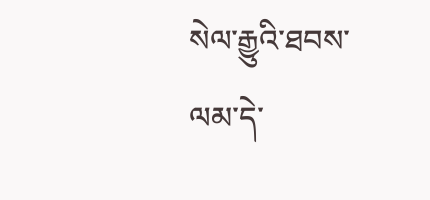སེལ་རྒྱུའི་ཐབས་ལམ་དེ་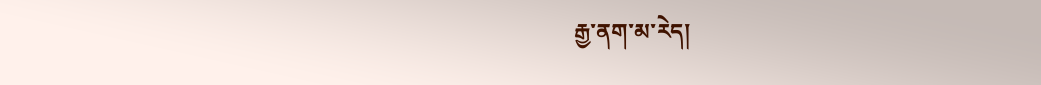རྒྱ་ནག་མ་རེད།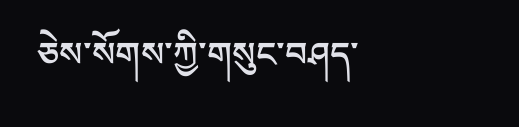ཅེས་སོགས་ཀྱི་གསུང་བཤད་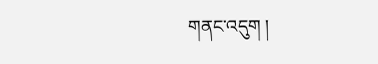གནང་འདུག །